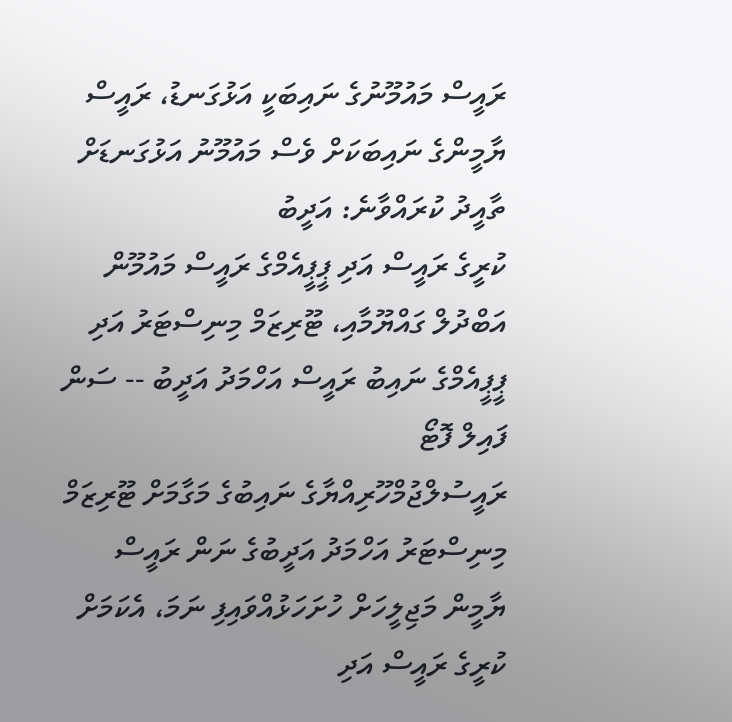ރައީސް މައުމޫނުގެ ނައިބަކީ އަޅުގަނޑު، ރައީސް ޔާމީންގެ ނައިބަކަށް ވެސް މައުމޫނު އަޅުގަނޑަށް ތާއީދު ކުރައްވާނެ: އަދީބު
ކުރީގެ ރައީސް އަދި ޕީޕީއެމްގެ ރައީސް މައުމޫން އަބްދުލް ގައްޔޫމާއި، ޓޫރިޒަމް މިނިސްޓަރު އަދި ޕީޕީއެމްގެ ނައިބު ރައީސް އަހްމަދު އަދީބު -- ސަން ފައިލް ފޮޓޯ
ރައީސުލްޖުމްހޫރިއްޔާގެ ނައިބުގެ މަގާމަށް ޓޫރިޒަމް މިނިސްޓަރު އަހްމަދު އަދީބުގެ ނަން ރައީސް ޔާމީން މަޖިލީހަށް ހުށަހަޅުއްވައިފި ނަމަ، އެކަމަށް ކުރީގެ ރައީސް އަދި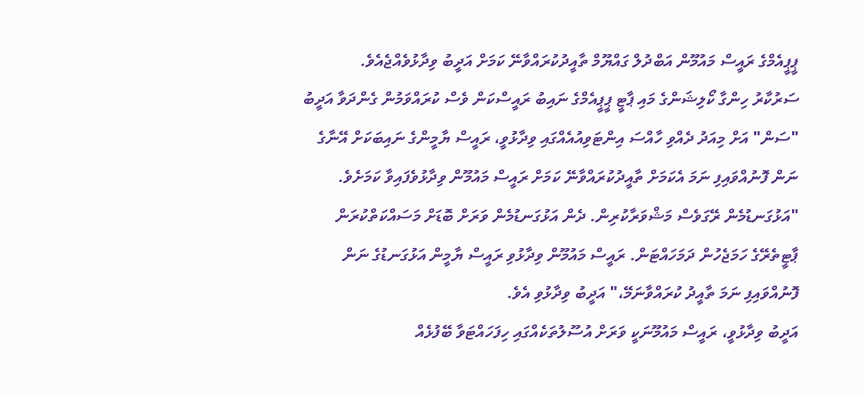ޕީޕީއެމްގެ ރައީސް މައުމޫން އަބްދުލް ގައްޔޫމް ތާއީދުކުރައްވާނޭ ކަމަށް އަދީބު ވިދާޅުވެއްޖެއެވެ.
ސަރުކާރު ހިންގާ ކޯލިޝަންގެ މައި ޕާޓީ ޕީޕީއެމްގެ ނައިބު ރައީސްކަން ވެސް ކުރައްވަމުން ގެންދަވާ އަދީބު "ސަން" އަށް މިއަދު ދެއްވި ހާއްސަ އިންޓަވިއުއެއްގައި ވިދާޅުވީ، ރައީސް ޔާމީންގެ ނައިބަކަށް އޭނާގެ ނަން ފޮނުއްވައިފި ނަމަ އެކަމަށް ތާއީދުކުރައްވާނޭ ކަމަށް ރައީސް މައުމޫން ވިދާޅުވެފައިވާ ކަމަށެވެ.
"އަޅުގަނޑުމެން ރޭގަވެސް މަޝްވަރާކުރިން. ދެން އަޅުގަނޑުމެން ވަރަށް ބޮޑަށް މަސައްކަތްކުރަން ޕާޓީތެރޭގެ ހަމަޖެހުން ދަމަހައްޓަން. ރައީސް މައުމޫން ވިދާޅުވި ރައީސް ޔާމީން އަޅުގަނޑުގެ ނަން ފޮނުއްވައިފި ނަމަ ތާއީދު ކުރައްވާނަމޭ،" އަދީބު ވިދާޅުވި އެވެ.
އަދީބު ވިދާޅުވީ، ރައީސް މައުމޫނަކީ ވަރަށް އުސޫލުތަކެއްގައި ހިފަހައްޓަވާ ބޭފުޅެއް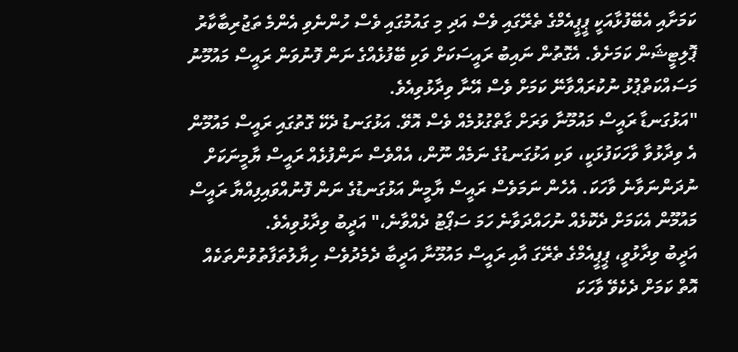ކަމަށާއި އެބޭފުޅާއަކީ ޕީޕީއެމްގެ ތެރޭގައި ވެސް އަދި މި ގައުމުގައި ވެސް ހުންނެވި އެންމެ ތަޖުރިބާކާރު ޕޮލިޓީޝަން ކަމަށެވެ. އެގޮތުން ނައިބު ރައީސަކަށް ވަކި ބޭފުޅެއްގެ ނަން ފޮނުވަން ރައީސް މައުމޫނު މަސައްކަތްޕުޅު ނުކުރައްވާނޭ ކަމަށް ވެސް އޭނާ ވިދާޅުވިއެވެ.
"އަޅުގަނޑާ ރައީސް މައުމޫނާ ވަރަށް ގާތްގުޅުމެއް ވެސް އޮވޭ. އަޅުގަނޑު ދެކޭ ގޮތުގައި ރައީސް މައުމޫން އެ ވިދާޅުވާ ވާހަކަފުޅަކީ، ވަކި އަޅުގަނޑުގެ ނަމެއް ނޫން، އެއްވެސް ނަންފުޅެއް ރައީސް ޔާމީނަކަށް ނުދަންނަވާނެ ވާހަކަ. އެހެން ނަމަވެސް ރައީސް ޔާމީން އަޅުގަނޑުގެ ނަން ފޮނުއްވައިފިއްޔާ ރައީސް މައުމޫން އެކަމަށް ދެކޮޅެއް ނުހައްދަވާނެ ހަމަ ސަޕޯޓު ދެއްވާނެ،" އަދީބު ވިދާޅުވިއެވެ.
އަދީބު ވިދާޅުވީ، ޕީޕީއެމްގެ ތެރޭގަ އާއި ރައީސް މައުމޫނާ އަދީބާ ދެމެދުވެސް ހިޔާލުތަފާތުވުންތަކެއް އޮތް ކަމަށް ދެކެވޭ ވާހަކަ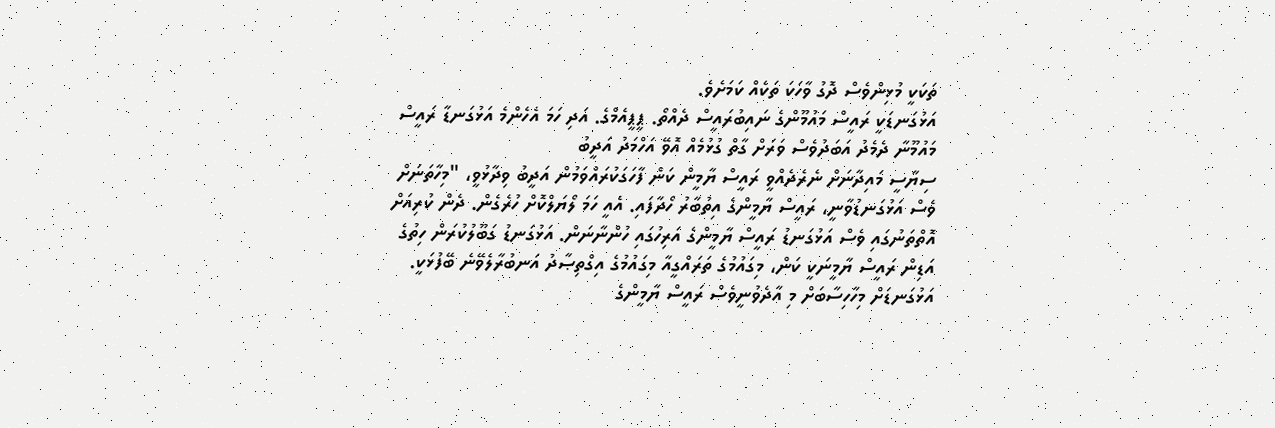ތަކަކީ މުޅިންވެސް ދޮގު ވާހަކަ ތަކެއް ކަމަށެވެ.
އަޅުގަނޑަކީ ރައީސް މައުމޫންގެ ނައިބުރައީސް ދެއްތޯ. ޕީޕީއެމްގެ. އަދި ހަމަ އެހެންމެ އަޅުގަނޑާ ރައީސް މައުމޫނާ ދެމެދު އަބަދުވެސް ވަރަށް ގާތް ގުޅުމެއް އޮވޭ އަހްމަދު އަދީބު
ސިޔާސީ މައިދާނަށް ނެރެދެއްވީ ރައީސް ޔާމީން ކަން ފާހަގަކުރައްވަމުން އަދީބު ވިދާޅުވީ، "މިހާތަނަށް ވެސް އަޅުގަނޑުވާނީ، ރައީސް ޔާމީންގެ އިތުބާރު ހޯދާފައި. އެއީ ހަމަ ލޯޔަލްކޮށް ހުރެގެން. ދެން ކުރިއަށް އޮތްތަނުގައި ވެސް އަޅުގަނޑު ރައީސް ޔާމީންގެ އަރިހުގައި ހުންނާނަން. އަޅުގަނޑު ގަބޫލުކުރަން ހިތުގެ އަޑިން ރައީސް ޔާމީނަކީ ކަން، މިގައުމުގެ ތަރައްގީއާ މިގައުމުގެ އިގްތިޞާދު އަނބުރާލެވޭނެ ބޭފުޅަކީ. އަޅުގަނޑަށް މިހާހިސާބަށް މި އާދެވުނީވެސް ރައީސް ޔާމީންގެ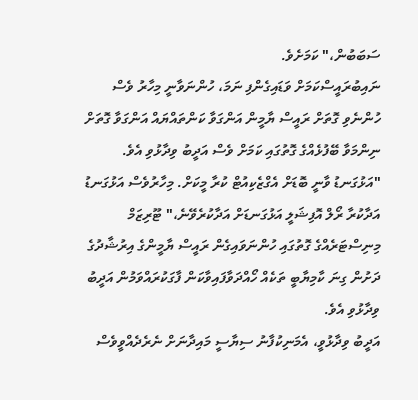ސަބަބުން،" ކަމަށެވެ.
ނައިބުރައީސްކަމަށް ވަޑައިގެންފި ނަމަ، ހުންނަވާނީ މިހާރު ވެސް ހުންނެވި ގޮތަށް ރައީސް ޔާމީން އަންގަވާ ކަންތައްޔައް އަންގަވާ ގޮތަށް ނިންމަވާ ބޭފުޅެއްގެ ގޮތުގައި ކަމަށް ވެސް އަދީބު ވިދާޅުވި އެވެ.
"އަޅުގަނޑު ވާނީ ބޮޑަށް އެގްޒެކިއުޓް ކުރާ މީކަށް. މިހާރުވެސް އަޅުގަނޑު އަދާކުރާ ރޯލް އޮފިޝަލީ އަޅުގަނޑަށް އަދާކުރެވޭނެ،" ޓޫރިޒަމް މިނިސްޓަރެއްގެ ގޮތުގައި ހުންނަވައިގެން ރައީސް ޔާމީންގެ އިރުޝާދުގެ ދަށުން ގިނަ ކާމިޔާބީ ތަކެއް ހޯއްދަވާފައިވާކަން ފާގަކުރައްވަމުން އަދީބު ވިދާޅުވި އެވެ.
އަދީބު ވިދާޅުވީ، އެމަނިކުފާނު ސިޔާސީ މައިދާނަށް ނެރެދެއްވީވެސް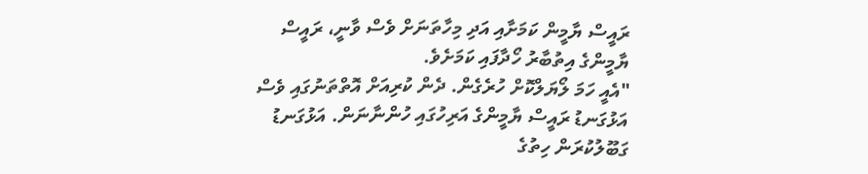ރައީސް ޔާމީން ކަމަށާއި އަދި މިހާތަނަށް ވެސް ވާނީ، ރައީސް ޔާމީންގެ އިތުބާރު ހޯދާފައި ކަމަށެވެ.
"އެއީ ހަމަ ލޯޔަލްކޮށް ހުރެގެން. ދެން ކުރިއަށް އޮތްތަނުގައި ވެސް އަޅުގަނޑު ރައީސް ޔާމީންގެ އަރިހުގައި ހުންނާނަން. އަޅުގަނޑު ގަބޫލުކުރަން ހިތުގެ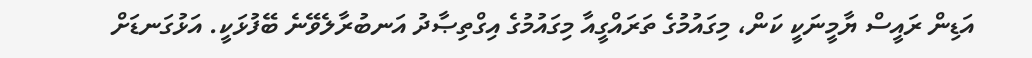އަޑިން ރައީސް ޔާމީނަކީ ކަން، މިގައުމުގެ ތަރައްގީއާ މިގައުމުގެ އިގްތިޞާދު އަނބުރާލެވޭނެ ބޭފުޅަކީ. އަޅުގަނޑަށް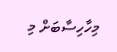މިހާހިސާބަށް މި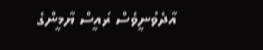އާދެވުނީވެސް ރައީސް ޔާމީންގެ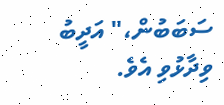ސަބަބުން،" އަދީބު ވިދާޅުވި އެވެ.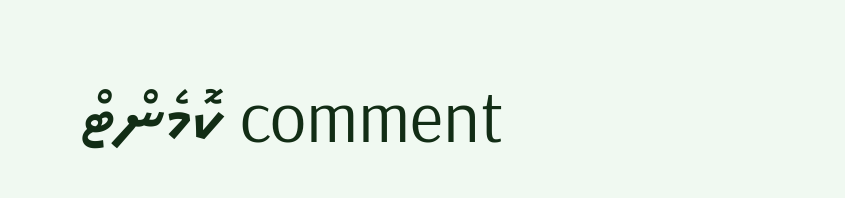comment ކޮމެންޓް